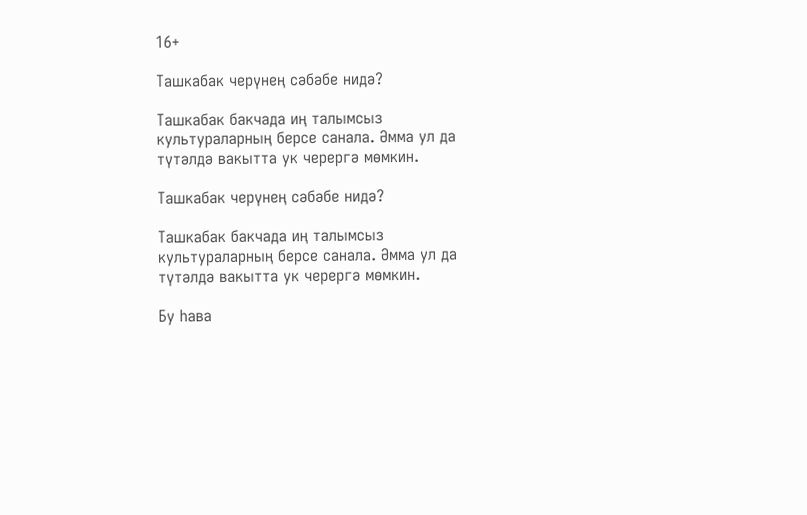16+

Ташкабак черүнең сәбәбе нидә?

Ташкабак бакчада иң талымсыз культураларның берсе санала. Әмма ул да түтәлдә вакытта ук черергә мөмкин.

Ташкабак черүнең сәбәбе нидә?

Ташкабак бакчада иң талымсыз культураларның берсе санала. Әмма ул да түтәлдә вакытта ук черергә мөмкин.

Бу һава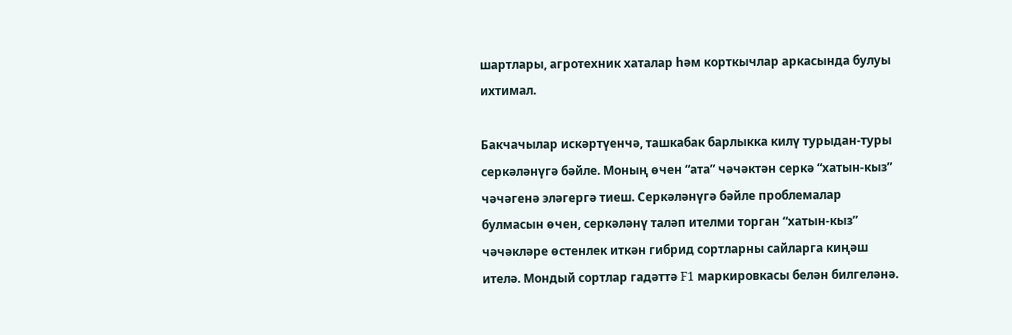шартлары, агротехник хаталар һәм корткычлар аркасында булуы ихтимал.

Бакчачылар искәртүенчә, ташкабак барлыкка килү турыдан-туры серкәләнүгә бәйле. Моның өчен “ата” чәчәктән серкә “хатын-кыз” чәчәгенә эләгергә тиеш. Серкәләнүгә бәйле проблемалар булмасын өчен, серкәләнү таләп ителми торган “хатын-кыз” чәчәкләре өстенлек иткән гибрид сортларны сайларга киңәш ителә. Мондый сортлар гадәттә F1 маркировкасы белән билгеләнә.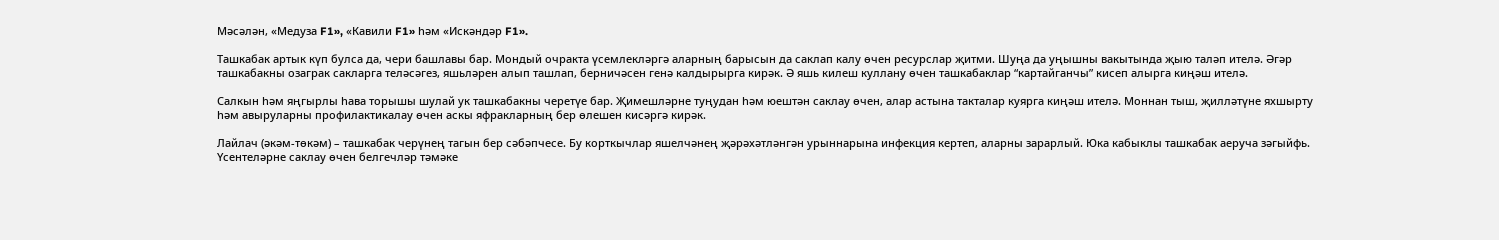Мәсәлән, «Медуза F1», «Кавили F1» һәм «Искәндәр F1».

Ташкабак артык күп булса да, чери башлавы бар. Мондый очракта үсемлекләргә аларның барысын да саклап калу өчен ресурслар җитми. Шуңа да уңышны вакытында җыю таләп ителә. Әгәр ташкабакны озаграк сакларга теләсәгез, яшьләрен алып ташлап, берничәсен генә калдырырга кирәк. Ә яшь килеш куллану өчен ташкабаклар “картайганчы” кисеп алырга киңәш ителә.

Салкын һәм яңгырлы һава торышы шулай ук ташкабакны черетүе бар. Җимешләрне туңудан һәм юештән саклау өчен, алар астына такталар куярга киңәш ителә. Моннан тыш, җилләтүне яхшырту һәм авыруларны профилактикалау өчен аскы яфракларның бер өлешен кисәргә кирәк.

Лайлач (әкәм-төкәм) – ташкабак черүнең тагын бер сәбәпчесе. Бу корткычлар яшелчәнең җәрәхәтләнгән урыннарына инфекция кертеп, аларны зарарлый. Юка кабыклы ташкабак аеруча зәгыйфь. Үсентеләрне саклау өчен белгечләр тәмәке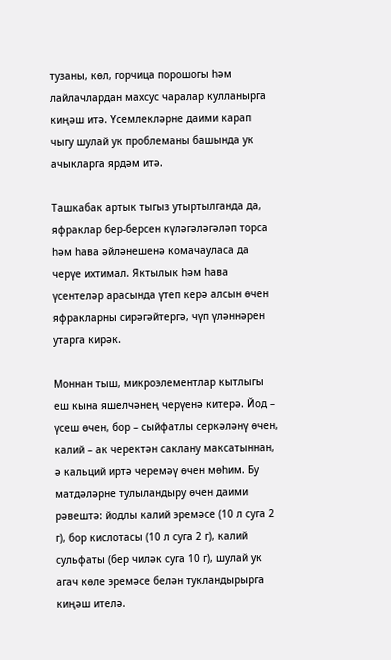тузаны, көл, горчица порошогы һәм лайлачлардан махсус чаралар кулланырга киңәш итә. Үсемлекләрне даими карап чыгу шулай ук проблеманы башында ук ачыкларга ярдәм итә.

Ташкабак артык тыгыз утыртылганда да, яфраклар бер-берсен күләгәләгәләп торса һәм һава әйләнешенә комачауласа да черүе ихтимал. Яктылык һәм һава үсентеләр арасында үтеп керә алсын өчен яфракларны сирәгәйтергә, чүп үләннәрен утарга кирәк.

Моннан тыш, микроэлементлар кытлыгы еш кына яшелчәнең черүенә китерә. Йод – үсеш өчен, бор – сыйфатлы серкәләнү өчен, калий – ак черектән саклану максатыннан, ә кальций иртә черемәү өчен мөһим. Бу матдәләрне тулыландыру өчен даими рәвештә: йодлы калий эремәсе (10 л суга 2 г), бор кислотасы (10 л суга 2 г), калий сульфаты (бер чиләк суга 10 г), шулай ук агач көле эремәсе белән тукландырырга киңәш ителә.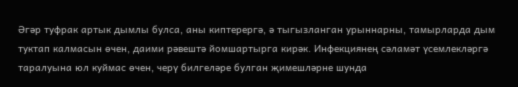Әгәр туфрак артык дымлы булса, аны киптерергә, ә тыгызланган урыннарны, тамырларда дым туктап калмасын өчен, даими рәвештә йомшартырга кирәк. Инфекциянең сәламәт үсемлекләргә таралуына юл куймас өчен, черү билгеләре булган җимешләрне шунда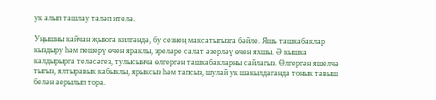ук алып ташлау таләп ителә.

Уңышны кайчан җыюга килгәндә, бу сезнең максатыгызга бәйле. Яшь ташкабаклар кыздыру һәм пешерү өчен яраклы, эреләре салат әзерләү өчен яхшы. Ә кышка калдырырга теләсәгез, тулысынча өлгергән ташкабакларны сайлагыз. Өлгергән яшелчә тыгыз, ялтыравык кабыклы, ярыксыз һәм тапсыз, шулай ук шакылдаганда тонык тавыш белән аерылып тора.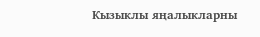Кызыклы яңалыкларны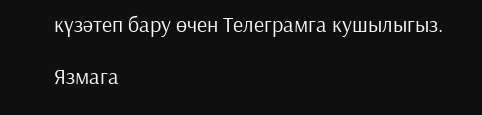күзәтеп бару өчен Телеграмга кушылыгыз.

Язмага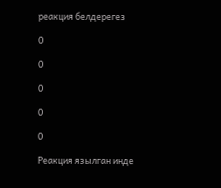реакция белдерегез

0

0

0

0

0

Реакция язылган инде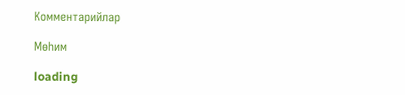Комментарийлар

Мөһим

loading